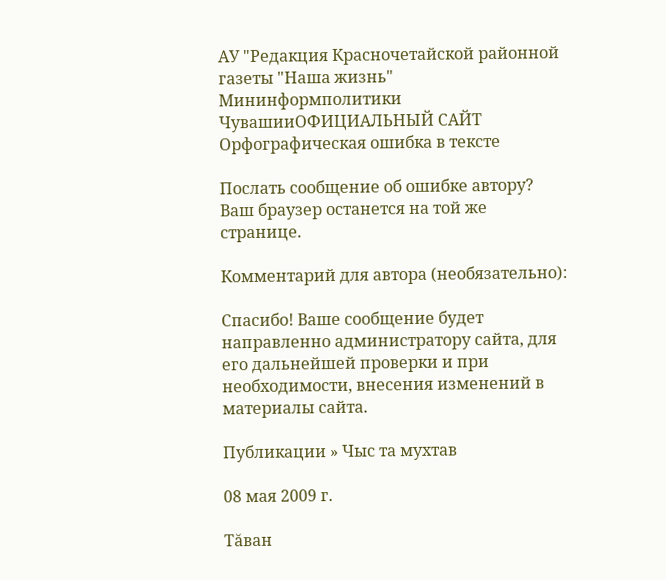АУ "Редакция Красночетайской районной газеты "Наша жизнь" Мининформполитики ЧувашииОФИЦИАЛЬНЫЙ САЙТ
Орфографическая ошибка в тексте

Послать сообщение об ошибке автору?
Ваш браузер останется на той же странице.

Комментарий для автора (необязательно):

Спасибо! Ваше сообщение будет направленно администратору сайта, для его дальнейшей проверки и при необходимости, внесения изменений в материалы сайта.

Публикации » Чыс та мухтав

08 мая 2009 г.

Тăван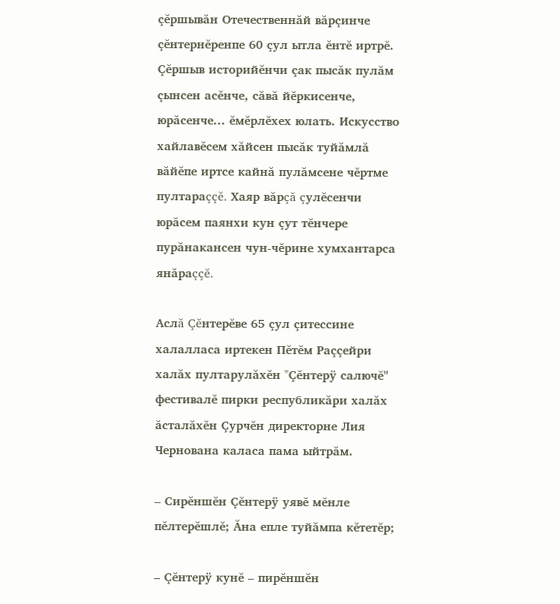çĕршывăн Отечественнăй вăрçинче çĕнтернĕренпе 60 çул ытла ĕнтĕ иртрĕ. Çĕршыв историйĕнчи çак пысăк пулăм çынсен асĕнче, сăвă йĕркисенче, юрăсенче... ĕмĕрлĕхех юлать. Искусство хайлавĕсем хăйсен пысăк туйăмлă вăйĕпе иртсе кайнă пулăмсене чĕртме пултараççĕ. Хаяр вăрçă çулĕсенчи юрăсем паянхи кун çут тĕнчере пурăнакансен чун-чĕрине хумхантарса янăраççĕ.

Аслă Çĕнтерĕве 65 çул çитессине халалласа иртекен Пĕтĕм Раççейри халăх пултарулăхĕн "Çĕнтерÿ салючĕ" фестивалĕ пирки республикăри халăх ăсталăхĕн Çурчĕн директорне Лия Чернована каласа пама ыйтрăм.

– Сирĕншĕн Çĕнтерÿ уявĕ мĕнле пĕлтерĕшлĕ; Ăна епле туйăмпа кĕтетĕр;

– Çĕнтерÿ кунĕ – пирĕншĕн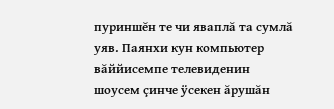пуриншĕн те чи яваплă та сумлă уяв. Паянхи кун компьютер вăййисемпе телевиденин шоусем çинче ÿсекен ăрушăн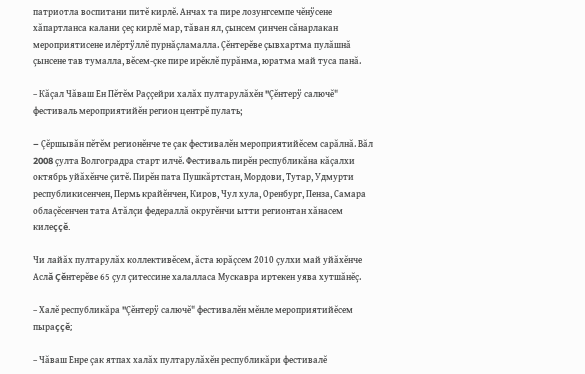патриотла воспитани питĕ кирлĕ. Анчах та пире лозунгсемпе чĕнÿсене хăпартланса калани çеç кирлĕ мар, тăван ял, çынсем çинчен сăнарлакан мероприятисене илĕртÿллĕ пурнăçламалла. Çĕнтерĕве çывхартма пулăшнă çынсене тав тумалла, вĕсем-çке пире ирĕклĕ пурăнма, юратма май туса панă.

– Кăçал Чăваш Ен Пĕтĕм Раççейри халăх пултарулăхĕн "Çĕнтерÿ салючĕ" фестиваль мероприятийĕн регион центрĕ пулать;

– Çĕршывăн пĕтĕм регионĕнче те çак фестивалĕн мероприятийĕсем сарăлнă. Вăл 2008 çулта Волгоградра старт илчĕ. Фестиваль пирĕн республикăна кăçалхи октябрь уйăхĕнче çитĕ. Пирĕн пата Пушкăртстан, Мордови, Тутар, Удмурти республикисенчен, Пермь крайĕнчен, Киров, Чул хула, Оренбург, Пенза, Самара облаçĕсенчен тата Атăлçи федераллă округĕнчи ытти регионтан хăнасем килеççĕ.

Чи лайăх пултарулăх коллективĕсем, ăста юрăçсем 2010 çулхи май уйăхĕнче Аслă Çĕнтерĕве 65 çул çитессине халалласа Мускавра иртекен уява хутшăнĕç.

– Халĕ республикăра "Çĕнтерÿ салючĕ" фестивалĕн мĕнле мероприятийĕсем пыраççĕ;

– Чăваш Енре çак ятпах халăх пултарулăхĕн республикăри фестивалĕ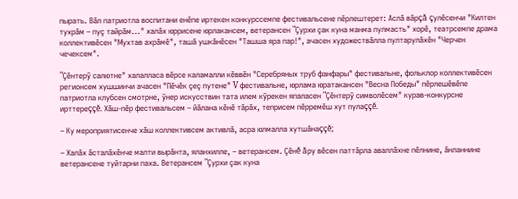пырать. Вăл патриотла воспитани енĕпе иртекен конкурссемпе фестивальсене пĕрлештерет: Аслă вăрçă çулĕсенчи "Килтен тухрăм – пуç тайрăм..." халăх юррисене юрлакансем, ветерансен "Çурхи çак куна манма пулмасть" хорĕ, театрсемпе драма коллективĕсен "Мухтав ахрăмĕ", ташă ушкăнĕсен "Ташша яра пар!", ачасен художествăлла пултарулăхĕн "Черчен чечексем".

"Çĕнтерÿ салютне" халалласа вĕрсе каламалли кĕввĕн "Серебряных труб фанфары" фестивальне, фольклор коллективĕсен регионсем хушшинчи ачасен "Пĕчĕк çеç путене" V фестивальне, юрлама юратакансен "Весна Победы" пĕрлешĕвĕпе патриотла клубсен смотрне, ÿнер искусствин тата илем кÿрекен япаласен "Çĕнтерÿ символĕсем" курав-конкурсне ирттереççĕ. Хăш-пĕр фестивальсем – йăлана кĕнĕ тăрăх, теприсем пĕрремĕш хут пулаççĕ.

– Ку мероприятисенче хăш коллективсем активлă, асра юлмалла хутшăнаççĕ;

– Халăх ăсталăхĕнче малти вырăнта, яланхилле, – ветерансем. Çĕнĕ ăру вĕсен паттăрла аваллăхне пĕлнине, ăнланнине ветерансене туйтарни паха. Ветерансем "Çурхи çак куна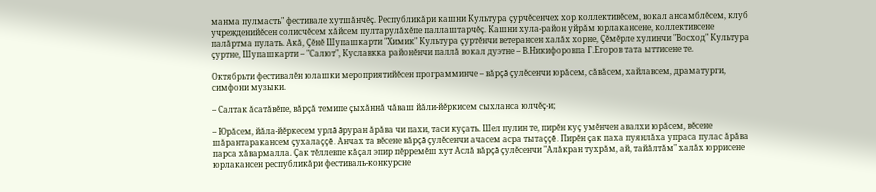манма пулмасть" фестивале хутшăнчĕç. Республикăри кашни Культура çурчĕсенчех хор коллективĕсем, вокал ансамблĕсем, клуб учрежденийĕсен солисчĕсем хăйсем пултарулăхĕпе паллаштарчĕç. Кашни хула-район уйрăм юрлакансене, коллективсене палăртма пулать. Акă, Çĕнĕ Шупашкарти "Химик" Культура çуртĕнчи ветерансен халăх хорне, Çĕмĕрле хулинчи "Восход" Культура çуртне, Шупашкарти – "Салют", Куславкка районĕнчи паллă вокал дуэтне – В.Никифоровпа Г.Егоров тата ыттисене те.

Октябрьти фестивалĕн юлашки мероприятийĕсен программинче – вăрçă çулĕсенчи юрăсем, сăвăсем, хайлавсем, драматурги, симфони музыки.

– Салтак ăсатăвĕпе, вăрçă темипе çыхăннă чăваш йăли-йĕркисем сыхланса юлчĕç-и;

– Юрăсем, йăла-йĕркесем урлă ăруран ăрăва чи пахи, таси куçать. Шел пулин те, пирĕн куç умĕнчен авалхи юрăсем, вĕсене шăрантаракансем çухалаççĕ. Анчах та вĕсене вăрçă çулĕсенчи ачасем асра тытаççĕ. Пирĕн çак паха пуянлăха упраса пулас ăрăва парса хăвармалла. Çак тĕллевпе кăçал эпир пĕрремĕш хут Аслă вăрçă çулĕсенчи "Алăкран тухрăм, ай, тайăлтăм" халăх юррисене юрлакансен республикăри фестиваль-конкурсне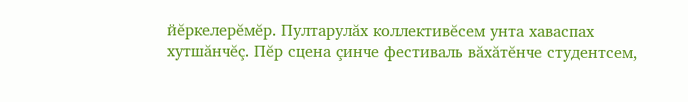йĕркелерĕмĕр. Пултарулăх коллективĕсем унта хаваспах хутшăнчĕç. Пĕр сцена çинче фестиваль вăхăтĕнче студентсем,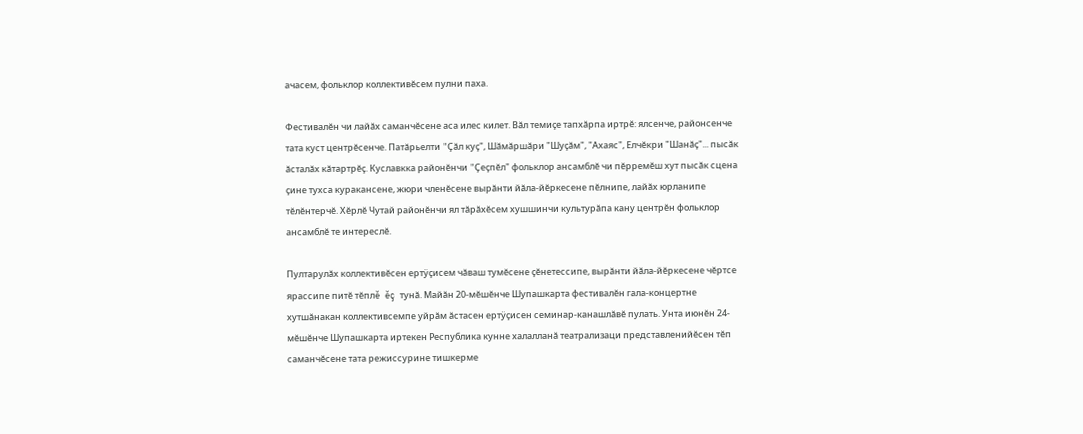ачасем, фольклор коллективĕсем пулни паха.

Фестивалĕн чи лайăх саманчĕсене аса илес килет. Вăл темиçе тапхăрпа иртрĕ: ялсенче, районсенче тата куст центрĕсенче. Патăрьелти "Çăл куç", Шăмăршăри "Шуçăм", "Ахаяс", Елчĕкри "Шанăç"... пысăк ăсталăх кăтартрĕç. Куславкка районĕнчи "Çеçпĕл" фольклор ансамблĕ чи пĕрремĕш хут пысăк сцена çине тухса куракансене, жюри членĕсене вырăнти йăла-йĕркесене пĕлнипе, лайăх юрланипе тĕлĕнтерчĕ. Хĕрлĕ Чутай районĕнчи ял тăрăхĕсем хушшинчи культурăпа кану центрĕн фольклор ансамблĕ те интереслĕ.

Пултарулăх коллективĕсен ертÿçисем чăваш тумĕсене çĕнетессипе, вырăнти йăла-йĕркесене чĕртсе ярассипе питĕ тĕплĕ ĕç тунă. Майăн 20-мĕшĕнче Шупашкарта фестивалĕн гала-концертне хутшăнакан коллективсемпе уйрăм ăстасен ертÿçисен семинар-канашлăвĕ пулать. Унта июнĕн 24-мĕшĕнче Шупашкарта иртекен Республика кунне халалланă театрализаци представленийĕсен тĕп саманчĕсене тата режиссурине тишкерме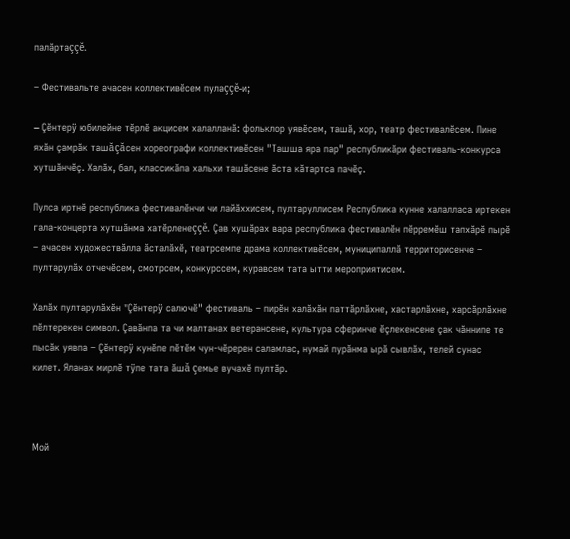палăртаççĕ.

– Фестивальте ачасен коллективĕсем пулаççĕ-и;

– Çĕнтерÿ юбилейне тĕрлĕ акцисем халалланă: фольклор уявĕсем, ташă, хор, театр фестивалĕсем. Пине яхăн çамрăк ташăçăсен хореографи коллективĕсен "Ташша яра пар" республикăри фестиваль-конкурса хутшăнчĕç. Халăх, бал, классикăпа хальхи ташăсене ăста кăтартса пачĕç.

Пулса иртнĕ республика фестивалĕнчи чи лайăххисем, пултаруллисем Республика кунне халалласа иртекен гала-концерта хутшăнма хатĕрленеççĕ. Çав хушăрах вара республика фестивалĕн пĕрремĕш тапхăрĕ пырĕ – ачасен художествăлла ăсталăхĕ, театрсемпе драма коллективĕсем, муниципаллă территорисенче – пултарулăх отчечĕсем, смотрсем, конкурссем, куравсем тата ытти мероприятисем.

Халăх пултарулăхĕн "Çĕнтерÿ салючĕ" фестиваль – пирĕн халăхăн паттăрлăхне, хастарлăхне, харсăрлăхне пĕлтерекен символ. Çавăнпа та чи малтанах ветерансене, культура сферинче ĕçлекенсене çак чăннипе те пысăк уявпа – Çĕнтерÿ кунĕпе пĕтĕм чун-чĕререн саламлас, нумай пурăнма ырă сывлăх, телей сунас килет. Яланах мирлĕ тÿпе тата ăшă çемье вучахĕ пултăр.



Мой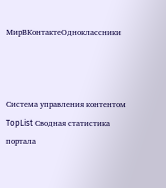МирВКонтактеОдноклассники



Система управления контентом
TopList Сводная статистика портала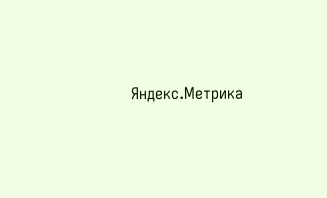Яндекс.Метрика